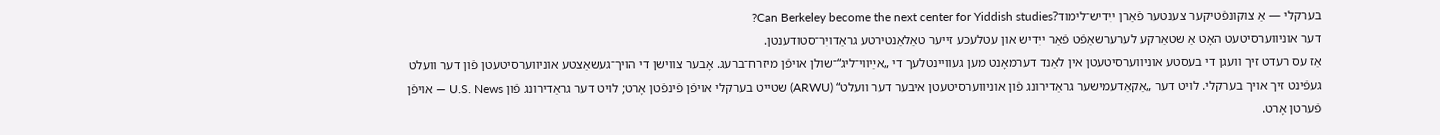בערקלי — אַ צוקונפֿטיקער צענטער פֿאַרן ייִדיש־לימוד?Can Berkeley become the next center for Yiddish studies?
דער אוניווערסיטעט האָט אַ שטאַרקע לערערשאַפֿט פֿאַר ייִדיש און עטלעכע זייער טאַלאַנטירטע גראַדויִר־סטודענטן.
אַז עס רעדט זיך וועגן די בעסטע אוניווערסיטעטן אין לאַנד דערמאָנט מען געוויינטלעך די „אײַווי־ליג“־שולן אויפֿן מיזרח־ברעג. אָבער צווישן די הויך־געשאַצטע אוניווערסיטעטן פֿון דער וועלט געפֿינט זיך אויך בערקלי. לויט דער „אַקאַדעמישער גראַדירונג פֿון אוניווערסיטעטן איבער דער וועלט“ (ARWU) שטייט בערקלי אויפֿן פֿינפֿטן אָרט; לויט דער גראַדירונג פֿון U.S. News — אויפֿן פֿערטן אָרט.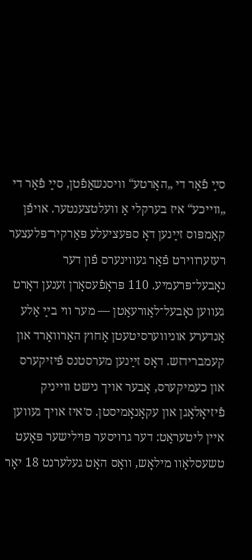סײַ פֿאַר די „האַרטע“ וויסנשאַפֿטן, סײַ פֿאַר די „ווייכע“ איז בערקלי אַ וועלטצענטער. אויפֿן קאַמפּוס זײַנען דאָ ספּעציעלע פּאַרקיר־פּלעצער רעזערווירט פֿאַר געווינערס פֿון דער נאָבעל־פּרעמיע. 110 פּראָפֿעסאָרן זענען דאָרט געווען נאָבעל־לאַורעאַטן — מער ווי בײַ אַלע אַנדערע אוניווערסיטעטן אַחוץ האַרוואַרד און קעמברידזש. דאָס זײַנען מערסטנס פֿיזיקערס און כעמיקערס, אָבער אויך נישט ווייניק פֿיזיאָלאָגן און עקאָנאָמיסטן. ס׳איז אויך געווען איין ליטעראַט: דער גרויסער פּוילישער פּאָעט טשעסלאַוו מילאָש, וואָס האָט געלערנט 18 יאָר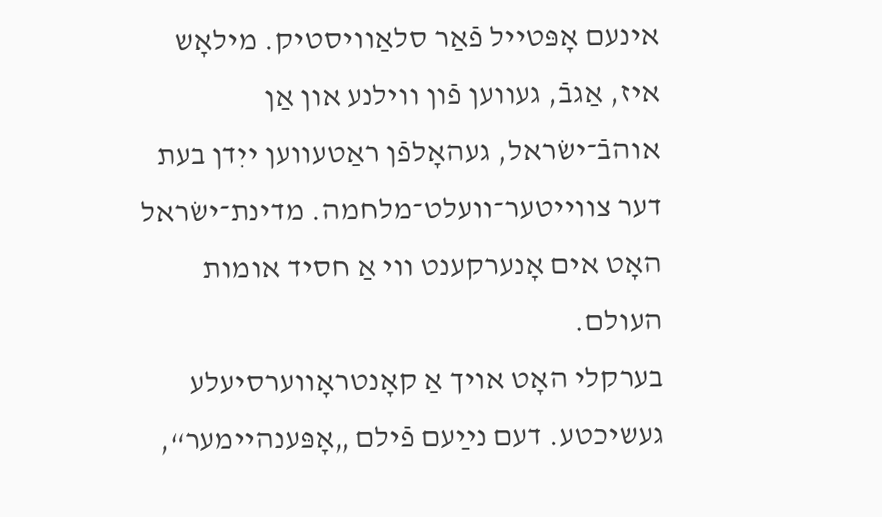אינעם אָפּטייל פֿאַר סלאַוויסטיק. מילאָש איז, אַגבֿ, געווען פֿון ווילנע און אַן אוהבֿ־ישׂראל, געהאָלפֿן ראַטעווען ייִדן בעת דער צווייטער־וועלט־מלחמה. מדינת־ישׂראל האָט אים אָנערקענט ווי אַ חסיד אומות העולם.
בערקלי האָט אויך אַ קאָנטראָווערסיעלע געשיכטע. דעם נײַעם פֿילם „אָפּענהיימער“,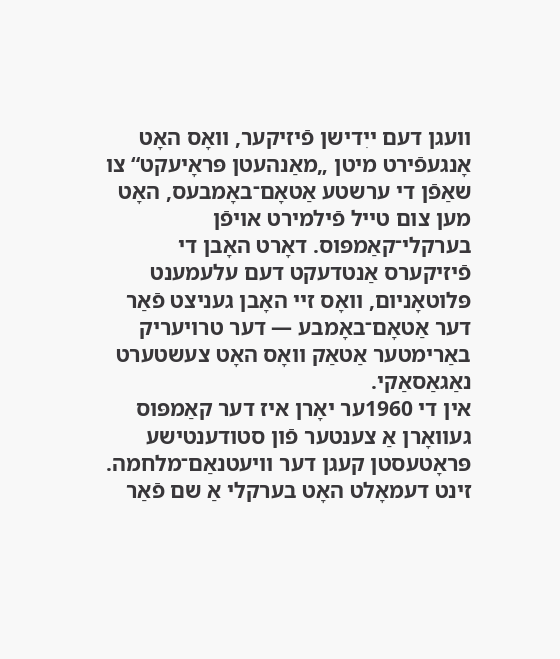וועגן דעם ייִדישן פֿיזיקער, וואָס האָט אָנגעפֿירט מיטן „מאַנהעטן פּראָיעקט“ צו שאַפֿן די ערשטע אַטאָם־באָמבעס, האָט מען צום טייל פֿילמירט אויפֿן בערקלי־קאַמפּוס. דאָרט האָבן די פֿיזיקערס אַנטדעקט דעם עלעמענט פּלוטאָניום, וואָס זיי האָבן געניצט פֿאַר דער אַטאָם־באָמבע — דער טרויעריק באַרימטער אַטאַק וואָס האָט צעשטערט נאַגאַסאַקי.
אין די 1960ער יאָרן איז דער קאַמפּוס געוואָרן אַ צענטער פֿון סטודענטישע פּראָטעסטן קעגן דער וויעטנאַם־מלחמה. זינט דעמאָלט האָט בערקלי אַ שם פֿאַר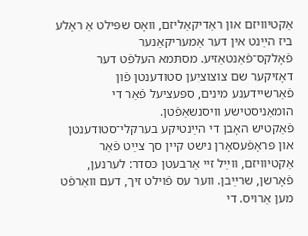אַקטיוויזם און ראַדיקאַליזם, וואָס שפּילט אַ ראָלע ביז הײַנט אין דער אַמעריקאַנער פֿאָלקס־פֿאַנטאַזיע. מסתּמא העלפֿט דער דאָזיקער שם צוצוציִען סטודענטן פֿון פֿאַרשיידענע מינים, ספּעציעל פֿאַר די הומאַניסטישע וויסנשאַפֿטן.
פֿאַקטיש האָבן די הײַנטיקע בערקלי־סטודענטן און פּראָפֿעסאָרן נישט קיין סך צײַט פֿאַר אַקטיוויזם, ווײַל זיי אַרבעטן כּסדר: לערנען, פֿאָרשן, שרײַבן. ווער עס פֿוילט זיך, דעם וואַרפֿט מען אַרויס. די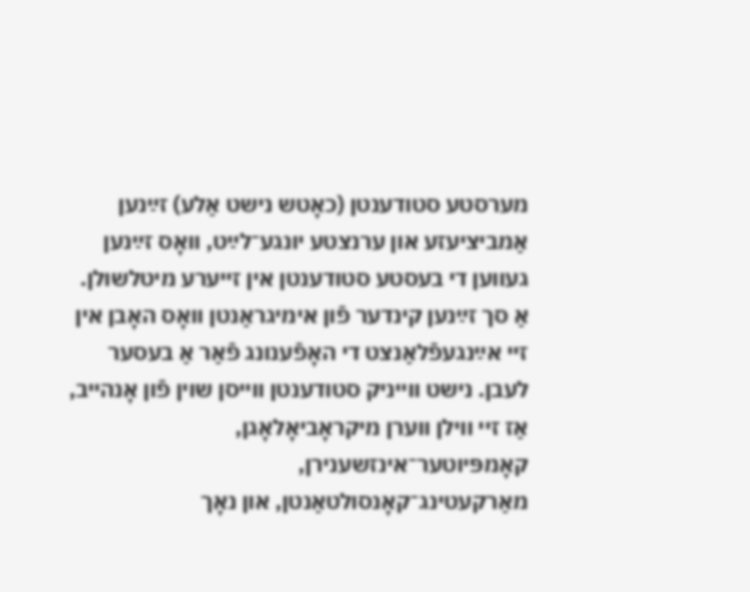מערסטע סטודענטן (כאָטש נישט אַלע) זײַנען אַמביציעזע און ערנצטע יונגע־לײַט, וואָס זײַנען געווען די בעסטע סטודענטן אין זייערע מיטלשולן. אַ סך זײַנען קינדער פֿון אימיגראַנטן וואָס האָבן אין זיי אײַנגעפֿלאַנצט די האָפֿענונג פֿאַר אַ בעסער לעבן. נישט ווייניק סטודענטן ווייסן שוין פֿון אָנהייב, אַז זיי ווילן ווערן מיקראָביאָלאָגן, קאָמפּיוטער־אינזשענירן, מאַרקעטינג־קאָנסולטאַנטן, און נאָך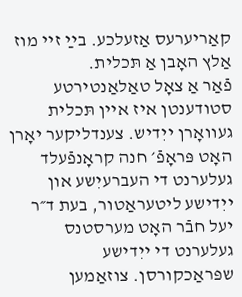קאַריערעס אַזעלכע. בײַ זיי מוז אַלץ האָבן אַ תּכלית.
פֿאַר אַ צאָל טאַלאַנטירטע סטודענטן איז איין תּכלית געוואָרן ייִדיש. צענדליקער יאָרן האָט פּראָפֿ׳ חנה קראָנפֿעלד געלערנט די העברעיִשע און ייִדישע ליטעראַטור, בעת ד״ר יעל חבֿר האָט מערסטנס געלערנט די ייִדישע שפּראַכקורסן. צוזאַמען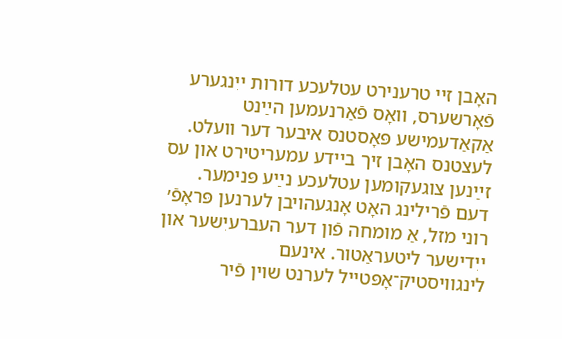האָבן זיי טרענירט עטלעכע דורות ייִנגערע פֿאָרשערס, וואָס פֿאַרנעמען הײַנט אַקאַדעמישע פּאָסטנס איבער דער וועלט. לעצטנס האָבן זיך ביידע עמעריטירט און עס זײַנען צוגעקומען עטלעכע נײַע פּנימער.
דעם פֿרילינג האָט אָנגעהויבן לערנען פּראָפֿ׳ רוני מזל, אַ מומחה פֿון דער העברעיִשער און ייִדישער ליטעראַטור. אינעם לינגוויסטיק־אָפּטייל לערנט שוין פֿיר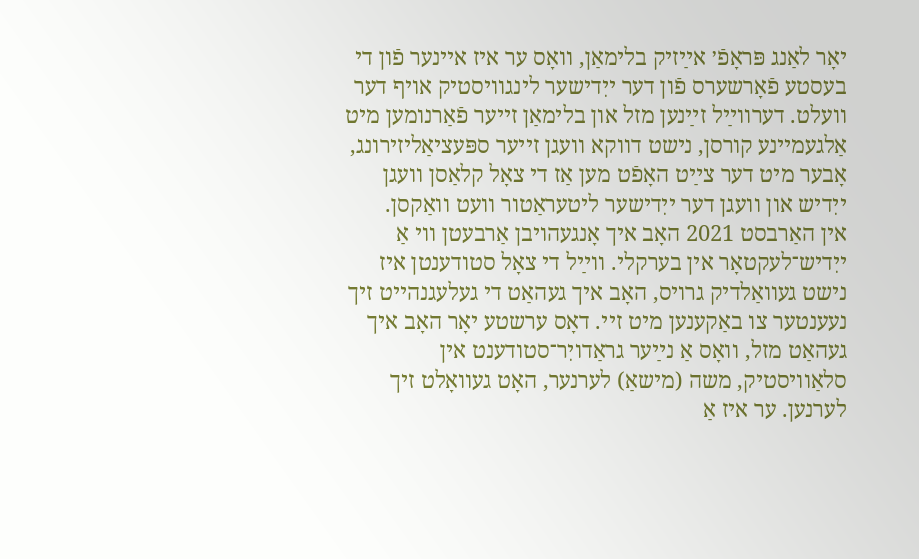יאָר לאַנג פּראָפֿ׳ אײַזיק בלימאַן, וואָס ער איז איינער פֿון די בעסטע פֿאָרשערס פֿון דער ייִדישער לינגוויסטיק אויף דער וועלט. דערווײַל זײַנען מזל און בלימאַן זייער פֿאַרנומען מיט אַלגעמיינע קורסן, נישט דווקא וועגן זייער ספּעציאַליזירונג, אָבער מיט דער צײַט האָפֿט מען אַז די צאָל קלאַסן וועגן ייִדיש און וועגן דער ייִדישער ליטעראַטור וועט וואַקסן.
אין האַרבסט 2021 האָב איך אָנגעהויבן אַרבעטן ווי אַ ייִדיש־לעקטאָר אין בערקלי. ווײַל די צאָל סטודענטן איז נישט געוואַלדיק גרויס, האָב איך געהאַט די געלעגנהייט זיך נעענטער צו באַקענען מיט זיי. דאָס ערשטע יאָר האָב איך געהאַט מזל, וואָס אַ נײַער גראַדויִר־סטודענט אין סלאַוויסטיק, משה (מישאַ) לערנער, האָט געוואָלט זיך לערנען. ער איז אַ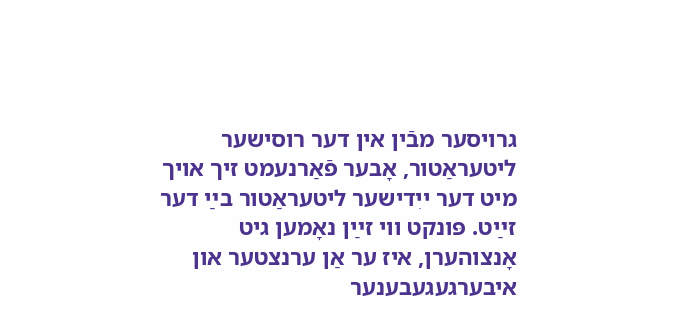גרויסער מבֿין אין דער רוסישער ליטעראַטור, אָבער פֿאַרנעמט זיך אויך מיט דער ייִדישער ליטעראַטור בײַ דער זײַט. פּונקט ווי זײַן נאָמען גיט אָנצוהערן, איז ער אַן ערנצטער און איבערגעגעבענער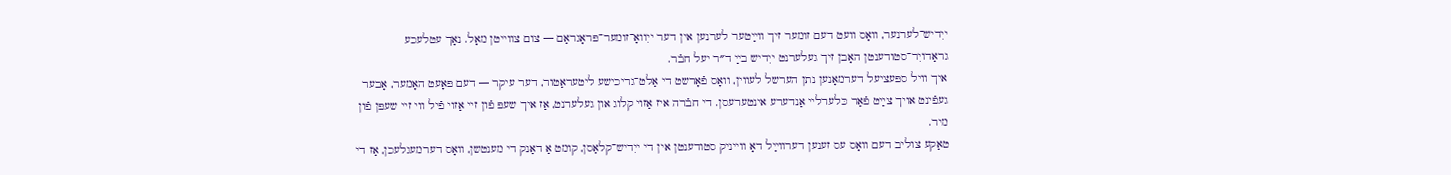ייִדיש־לערנער, וואָס וועט דעם זומער זיך ווײַטער לערנען אין דער ייִוואָ־זומער־פּראָגראַם — צום צווייטן מאָל. נאָך עטלעכע גראַדויִר־סטודענטן האָבן זיך געלערנט ייִדיש בײַ ד״ר יעל חבֿר.
איך וויל ספּעציעל דערמאָנען נתן הערשל לעווין, וואָס פֿאָרשט די אַלט־גריכישע ליטעראַטור, דער עיקר — דעם פּאָעט האָמער, אָבער געפֿינט אויך צײַט פֿאַר כּלערליי אַנדערע אינטערעסן. די חבֿרה איז אַזוי קלוג און געלערנט, אַז איך שעפּ פֿון זיי אַזוי פֿיל ווי זיי שעפּן פֿון מיר.
טאַקע צוליב דעם וואָס עס זענען דערווײַל דאָ ווייניק סטודענטן אין די ייִדיש־קלאַסן, קומט אַ דאַנק די מענטשן, וואָס דערמעגלעכן, אַז די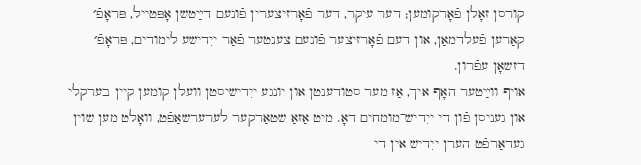קורסן זאָלן פֿאָרקומען; דער עיקר, דער פֿאָרזיצערין פֿונעם דײַטשן אָפּטייל, פּראָפֿ׳ קאַרען פֿעלדמאַן, און דעם פֿאָרזיצער פֿונעם צענטער פֿאַר ייִדישע לימודים, פּראָפֿ׳ דזשאָן עפֿרון.
אויף ווײַטער האָף איך, אַז מער סטודענטן און יונגע ייִדישיסטן וועלן קומען קיין בערקלי און געניסן פֿון די ייִדיש־מומחים דאָ. מיט אַזאַ שטאַרקער לערערשאַפֿט, וואָלט מען שוין געדאַרפֿט הערן ייִדיש אין די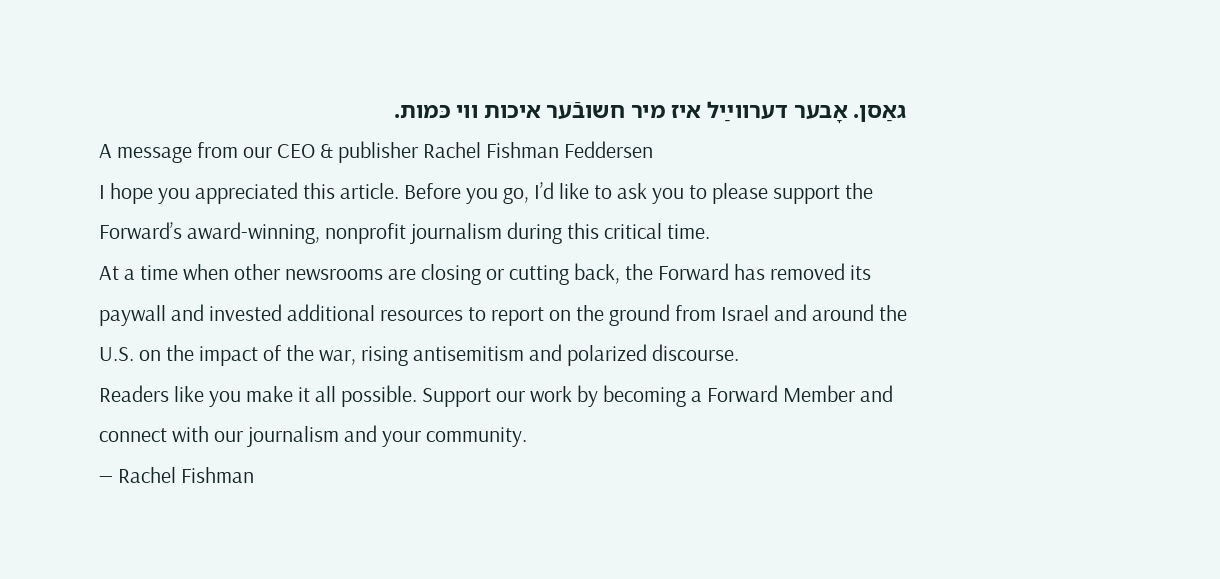גאַסן. אָבער דערווײַל איז מיר חשובֿער איכות ווי כּמות.
A message from our CEO & publisher Rachel Fishman Feddersen
I hope you appreciated this article. Before you go, I’d like to ask you to please support the Forward’s award-winning, nonprofit journalism during this critical time.
At a time when other newsrooms are closing or cutting back, the Forward has removed its paywall and invested additional resources to report on the ground from Israel and around the U.S. on the impact of the war, rising antisemitism and polarized discourse.
Readers like you make it all possible. Support our work by becoming a Forward Member and connect with our journalism and your community.
— Rachel Fishman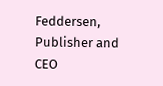Feddersen, Publisher and CEO